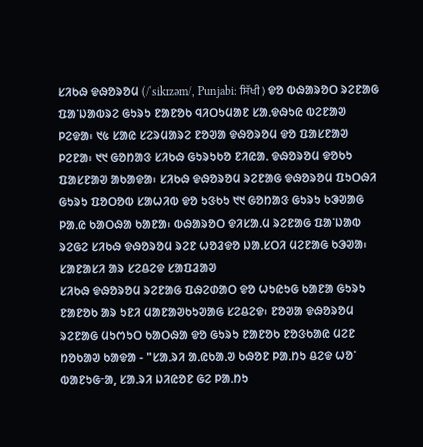ᱥᱤᱠᱷ ᱫᱷᱚᱨᱚᱢ (/ˈsikɪzəm/, Punjabi: ਸਿੱਖੀ) ᱫᱚ ᱵᱷᱟᱨᱚᱛ ᱨᱮᱱᱟᱜ ᱯᱟᱸᱡᱟᱵᱨᱮ ᱜᱩᱨᱩ ᱱᱟᱱᱚᱠ ᱧᱤᱛᱩᱢᱟᱱ ᱥᱟᱹᱫᱷᱩᱭ ᱵᱮᱱᱟᱣ ᱞᱮᱫᱟ᱾ ᱑᱕ ᱥᱟᱭ ᱥᱮᱨᱢᱟᱨᱮ ᱱᱚᱣᱟ ᱫᱷᱚᱨᱚᱢ ᱫᱚ ᱯᱟᱥᱱᱟᱣ ᱞᱮᱱᱟ᱾ ᱑᱑ ᱜᱚᱴᱟᱝ ᱥᱤᱠᱷ ᱜᱩᱨᱩᱠᱚ ᱱᱤᱭᱟᱹ ᱫᱷᱚᱨᱚᱢ ᱫᱚᱠᱩ ᱯᱟᱥᱱᱟᱣ ᱟᱠᱟᱫᱟ᱾ ᱥᱤᱠᱷ ᱫᱷᱚᱨᱚᱢ ᱨᱮᱱᱟᱜ ᱫᱷᱚᱨᱚᱢ ᱯᱩᱛᱷᱤ ᱜᱩᱨᱩ ᱯᱚᱛᱚᱵ ᱥᱟᱦᱤᱵ ᱫᱚ ᱩᱝᱠᱩ ᱑᱑ ᱜᱚᱴᱟᱝ ᱜᱩᱨᱩ ᱠᱳᱣᱟᱜ ᱞᱟᱹᱭ ᱠᱟᱛᱷᱟ ᱠᱟᱱᱟ᱾ ᱵᱷᱟᱨᱚᱛ ᱫᱤᱥᱟᱹᱢ ᱨᱮᱱᱟᱜ ᱯᱟᱸᱡᱟᱵ ᱨᱮᱜᱮ ᱥᱤᱠᱷ ᱫᱷᱚᱨᱚᱢ ᱨᱮᱱ ᱦᱚᱲᱫᱚ ᱡᱟᱹᱥᱛᱤ ᱢᱮᱱᱟᱜ ᱠᱳᱣᱟ᱾
ᱥᱟᱱᱟᱥᱤ ᱟᱨ ᱥᱮᱪᱮᱫ ᱥᱟᱯᱲᱟᱣ
ᱥᱤᱠᱷ ᱫᱷᱚᱨᱚᱢ ᱨᱮᱱᱟᱜ ᱯᱷᱮᱰᱟᱛ ᱫᱚ ᱦᱩᱭᱩᱜ ᱠᱟᱱᱟ ᱜᱩᱨᱩ ᱱᱟᱱᱚᱠ ᱟᱨ ᱩᱱᱤ ᱢᱟᱱᱟᱣᱠᱩᱣᱟᱜ ᱥᱮᱪᱮᱫ᱾ ᱱᱚᱣᱟ ᱫᱷᱚᱨᱚᱢ ᱨᱮᱱᱟᱜ ᱢᱩᱬᱩᱛ ᱠᱟᱛᱷᱟ ᱫᱚ ᱜᱩᱨᱩ ᱱᱟᱱᱚᱠ ᱱᱚᱝᱠᱟᱭ ᱢᱮᱱ ᱴᱚᱠᱟᱣ ᱠᱟᱫᱟ - "ᱥᱟᱹᱨᱤ ᱟᱹᱭᱠᱟᱹᱣ ᱠᱷᱚᱱ ᱞᱟᱹᱴᱩ ᱪᱮᱫ ᱦᱚᱸ ᱵᱟᱱᱩᱜᱼᱟ, ᱥᱟᱹᱨᱤ ᱡᱤᱭᱚᱱ ᱜᱮ ᱞᱟᱹᱴᱩ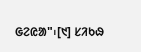ᱜᱮᱭᱟ"᱾[᱑] ᱥᱤᱠᱷ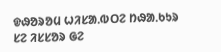ᱫᱷᱚᱨᱚᱢ ᱦᱤᱥᱟᱹᱵᱛᱮ ᱴᱷᱟᱹᱠᱩᱨ ᱥᱮ ᱤᱥᱥᱚᱨ ᱜᱮ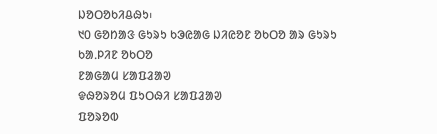ᱡᱚᱛᱚᱠᱤᱪᱷᱩ᱾
᱑᱐ ᱜᱚᱴᱟᱝ ᱜᱩᱨᱩ ᱠᱳᱭᱟᱜ ᱡᱤᱭᱚᱱ ᱚᱠᱛᱚ ᱟᱨ ᱜᱩᱨᱩ ᱠᱟᱹᱞᱤᱱ ᱚᱠᱛᱚ
ᱱᱟᱜᱟᱢ ᱥᱟᱯᱲᱟᱣ
ᱫᱷᱚᱨᱚᱢ ᱯᱩᱛᱷᱤ ᱥᱟᱯᱲᱟᱣ
ᱯᱚᱨᱚᱵ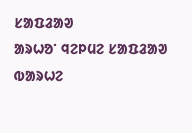ᱥᱟᱯᱲᱟᱣ
ᱟᱨᱦᱚᱸ ᱧᱮᱞᱢᱮ ᱥᱟᱯᱲᱟᱣ
ᱵᱟᱨᱦᱮ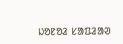ᱡᱚᱱᱚᱲ ᱥᱟᱯᱲᱟᱣ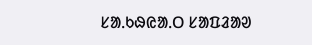ᱥᱟᱹᱠᱷᱭᱟᱹᱛ ᱥᱟᱯᱲᱟᱣ